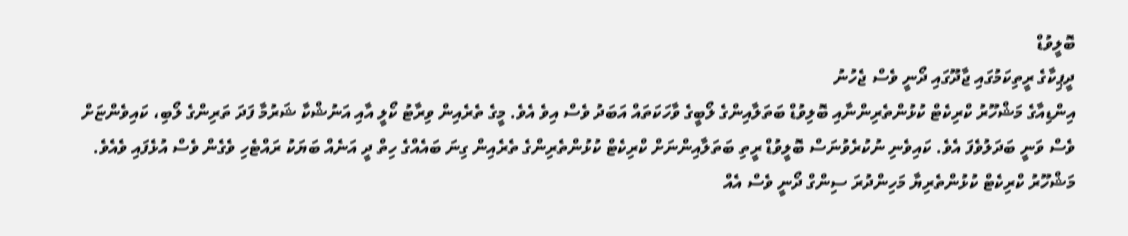ބޮލީވުޑް
ދީޕިކާގެ ރީތިކަމުގައި ޖާދޫގައި ދޯނީ ވެސް ޖެހުނު
އިންޑިއާގެ މަޝްހޫރު ކްރިކެޓް ކުޅުންތެރިންނާއި ބޮލިވުޑް ބަތަލާއިންގެ ލޯބީގެ ވާހަކަތައް އަބަދު ވެސް އިވެ އެވެ. މީގެ ތެރެއިން ވިރާޓު ކޯލީ އާއި އަނުޝްކާ ޝަރުމާ ފަދަ ތަރިންގެ ލޯބި، ކައިވެންޏަށް ވެސް ވަނީ ބަދަލުވެފަ އެވެ. ކައިވެނި ނުކުރެވުނަސް ބޮލީވުޑް ރީތި ބަތަލާއިންނަށް ކްރިކެޓް ކުޅުންތެރިންގެ ތެރެއިން ގިނަ ބައެއްގެ ހިތް ދީ އަނެއް ބަޔަކު ރައްޓެހި ވެގެން ވެސް އުޅެފައި ވެއެވެ.
މަޝްހޫރު ކްރިކެޓް ކުޅުންތެރިޔާ މަހިންދުރަ ސިންގް ދޯނީ ވެސް އެއް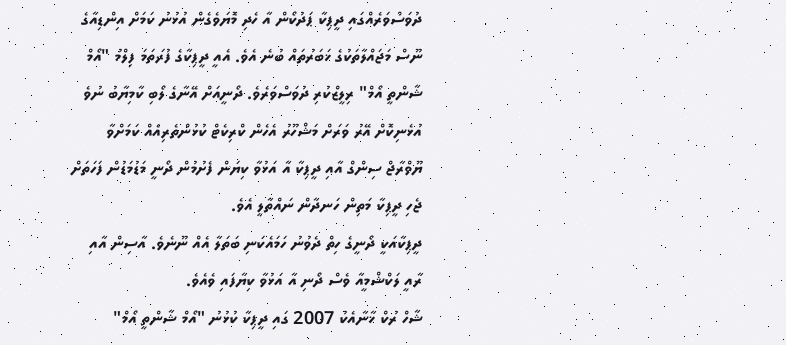ދުވަސްވަރެއްގައި ދީޕިކާ ޕަދުކޯން އާ ހެދި މޮޔަވެގެން އުޅުނު ކަމަށް އިންޑިއާގެ ނޫސް މަޖައްލާތަކުގެ ޚަބަރުތައް ބުނެ އެވެ. އެއީ ދީޕިކާގެ ފުރަތަމަ ފިލްމު "އޯމް ޝާންތީ އޯމް" ރިލީޒްކުރި ދުވަސްވަރެވެ. ދޯނީއަށް އޭނާގެ ލޯބި ކާމިޔާބު ނުވެ އުޅެނިކޮށް އޭރު ވަރަށް މަޝްހޫރު އެހެން ކްރިކެޓް ކުޅުންތެރިއެއް ކަމަށްވާ ޔޫވްރާޖް ސިންގް އާއި ދީޕިކާ އާ އަޅުވާ ކިޔަން ފެށުމުން ދޯނީ މަޑުމަޑުން ފަހަތަށް ޖެހި ދީޕިކާ މަތިން ހަނދާން ނައްތާލީ އެވެ.
ދީޕިކާއަކީ ދޯނީގެ ހިތް ދެވުނު ހަމައެކަނި ބަތަލާ އެއް ނޫނެވެ. އާސިން އާއި ރާއީ ލަކްޝްމީއާ ވެސް ދޯނި އާ އަޅުވާ ކިޔާފައި ވެއެވެ.
ޝާހް ރުކް ޚާނާއެކު 2007 ގައި ދީޕިކާ ކުޅުނު "އޯމް ޝާންތީ އޯމް"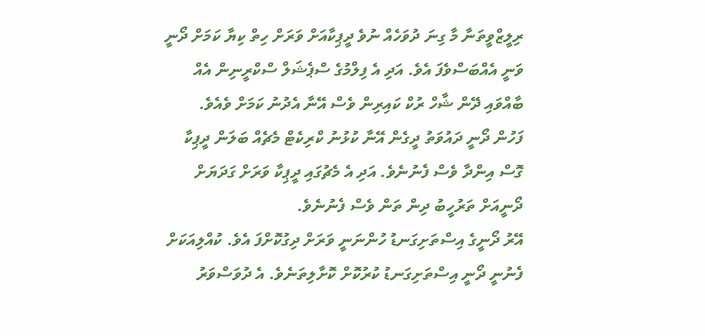ރިލީޒްވީތަނާ މާ ގިނަ ދުވަހެއް ނުވެ ދީޕިކާއަށް ވަރަށް ހިތް ކިޔާ ކަމަށް ދޯނީ ވަނީ އެއްބަސްވެފަ އެވެ. އަދި އެ ފިލްމުގެ ސްޕެޝަލް ސްކްރީނިން އެއް ބާއްވައި ދޭން ޝާހް ރުކް ކައިރިން ވެސް އޭނާ އެދުނު ކަމަށް ވެއެވެ.
ފަހުން ދޯނީ ދައުވަތު ދީގެން އޭނާ ކުޅުނު ކްރިކެޓް މެޗެއް ބަލަން ދީޕިކާ ގޮސް އިންދާ ވެސް ފެނުނެވެ. އަދި އެ މެޗުގައި ދީޕިކާ ވަރަށް ގަދަޔަށް ދޯނީއަށް ތަރުހީބު ދިން ތަން ވެސް ފެނުނެވެ.
އޭރު ދޯނީގެ އިސްތަށިގަނޑު ހުންނަނީ ވަރަށް ދިގުކޮށްފަ އެވެ. ކުއްލިއަކަށް ފެނުނީ ދޯނީ އިސްތަށިގަނޑު ކުރުކޮށް ކޮށާލިތަނެވެ. އެ ދުވަސްވަރު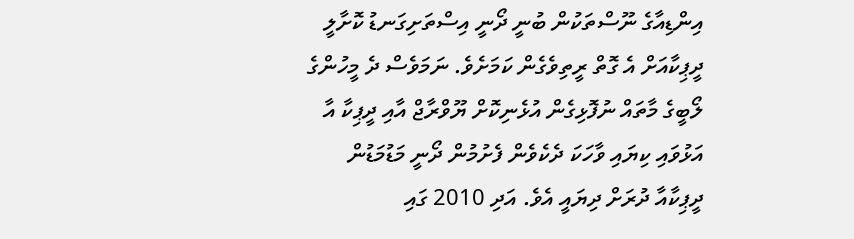އިންޑިއާގެ ނޫސްތަކުން ބުނީ ދޯނީ އިސްތަށިގަނޑު ކޮށާލީ ދީޕިކާއަށް އެ ގޮތް ރީތިވެގެން ކަމަށެވެ. ނަމަވެސް ދެ މީހުންގެ ލޯބީގެ މާތައް ނުފޮޅިގެން އުޅެނިކޮށް ޔޫވްރާޖް އާއި ދީޕިކާ އާ އަޅުވައި ކިޔައި ވާހަކަ ދެކެވެން ފެށުމުން ދޯނީ މަޑުމަޑުން ދީޕިކާއާ ދުރަށް ދިޔައީ އެވެ. އަދި 2010 ގައި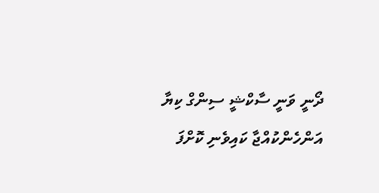ދޯނީ ވަނީ ސާކްޝީ ސިންގް ކިޔާ އަންހެންކުއްޖާ ކައިވެނި ކޮށްފަ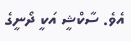އެވެ. ސާކްޝީ އަކީ ދޯނީގެ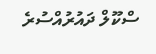ސްކޫލް ދައުރުއްސުރެ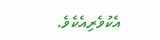އެކުވެރިއެކެވެ.